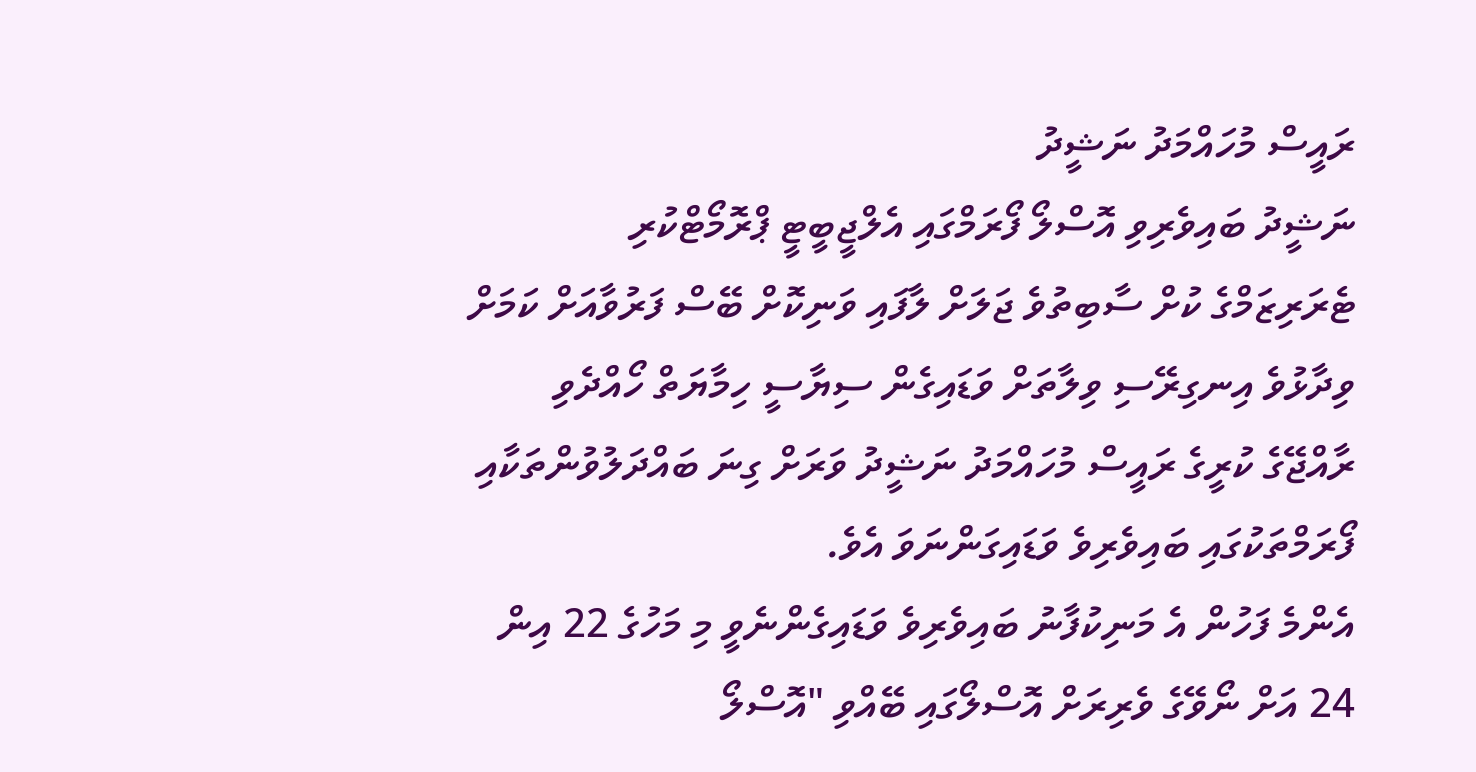ރައީސް މުހައްމަދު ނަޝީދު
ނަޝީދު ބައިވެރިވި އޮސްލޯ ފޯރަމްގައި އެލްޖީބީޓީ ޕްރޮމޯޓްކުރި
ޓެރަރިޒަމްގެ ކުށް ސާބިތުވެ ޖަލަށް ލާފައި ވަނިކޮށް ބޭސް ފަރުވާއަށް ކަމަށް ވިދާޅުވެ އިނގިރޭސި ވިލާތަށް ވަޑައިގެން ސިޔާސީ ހިމާޔަތް ހޯއްދެވި ރާއްޖޭގެ ކުރީގެ ރައީސް މުހައްމަދު ނަޝީދު ވަރަށް ގިނަ ބައްދަލުވުންތަކާއި ފޯރަމްތަކުގައި ބައިވެރިވެ ވަޑައިގަންނަވަ އެވެ.
އެންމެ ފަހުން އެ މަނިކުފާނު ބައިވެރިވެ ވަޑައިގެންނެވީ މި މަހުގެ 22 އިން 24 އަށް ނޯވޭގެ ވެރިރަށް އޮސްލޯގައި ބޭއްވި "އޮސްލޯ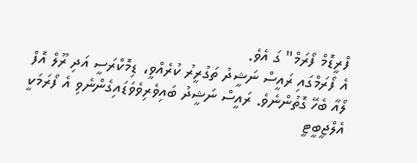ފްރީޑޮމް ފޯރަމް" ގަ އެވެ.
އެ ފޯރަމްގައި ރައީސް ނަޝީދު ތަގުރީރު ކުރެއްވީ، ޑިމޮކްރަސީ އަދި ރޫލް އޮފް ލޯއާ ބެހޭ ގޮތުންނެވެ. ރައީސް ނަޝީދު ބައިވެރިވެވަޑައިގެންނެވި އެ ފޯރަމަކީ އެލްޖީބީޓީ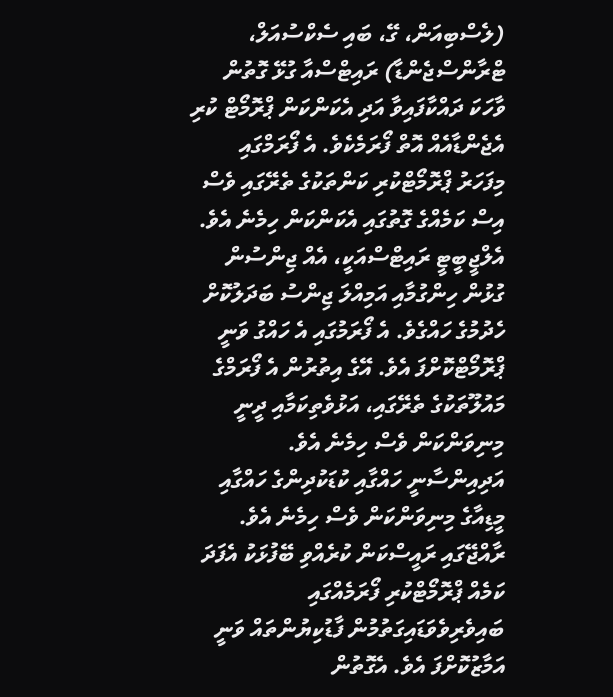(ލެސްބިއަން، ގޭ، ބައި ސެކްސުއަލް، ޓްރާންސްޖެންޑާ) ރައިޓްސްއާ ގުޅޭ ގޮތުން ވާހަކަ ދައްކާފައިވާ އަދި އެކަންކަން ޕްރޮމޯޓް ކުރި އެޖެންޑާއެއް އޮތް ފޯރަމެކެވެ. އެ ފޯރަމްގައި މިފަހަރު ޕްރޮމޯޓްކުރި ކަންތަކުގެ ތެރޭގައި ވެސް އިސް ކަމެއްގެ ގޮތުގައި އެކަންކަން ހިމެނެ އެވެ.
އެލްޖީބީޓީ ރައިޓްސްއަކީ، އެއް ޖިންސުން ގުޅުން ހިންގުމާއި އަމިއްލަ ޖިންސު ބަދަލުކޮށް ހެދުމުގެ ހައްގެވެ. އެ ފޯރަމުގައި އެ ހައްގު ވަނީ ޕްރޮމޯޓްކޮށްފަ އެވެ. އޭގެ އިތުރުން އެ ފޯރަމްގެ މައުލޫތަކުގެ ތެރޭގައި، އަޅުވެތިކަމާއި ދީނީ މިނިވަންކަން ވެސް ހިމެނެ އެވެ. އަދިއިންސާނީ ހައްގާއި ކުޑަކުދިންގެ ހައްގާއި މީޑިއާގެ މިނިވަންކަން ވެސް ހިމެނެ އެވެ.
ރާއްޖޭގައި ރައީސްކަން ކުރެއްވި ބޭފުޅަކު އެފަދަ ކަމެއް ޕްރޮމޯޓްކުރި ފޯރަމެއްގައި ބައިވެރިވެވަޑައިގަތުމުން ފާޑުކިޔުންތައް ވަނީ އަމާޒުކޮށްފަ އެވެ. އެގޮތުން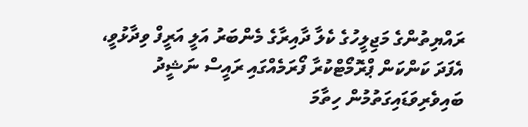ރައްޔިތުންގެ މަޖިލީހުގެ ކެލާ ދާއިރާގެ މެންބަރު އަލީ އަރީފް ވިދާޅުވީ، އެފަދަ ކަންކަން ޕްރޮމޯޓްކުރާ ފޯރަމެއްގައި ރައީސް ނަޝީދު ބައިވެރިވަޑައިގަތުމުން ހިތާމަ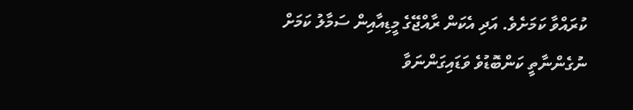ކުރައްވާ ކަމަށެވެ. އަދި އެކަން ރާއްޖޭގެ މީޑިއާއިން ސަމާލު ކަމަށް ނުގެންނާތީ ކަންބޮޑުވެ ވަޑައިގަންނަވާ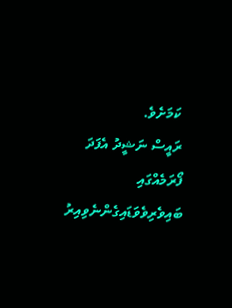ކަމަށެވެ.
ރައީސް ނަޝީދު އެފަދަ ފޯރަމެއްގައި ބައިވެރިވެވަޑައިގެންނެވިއިރު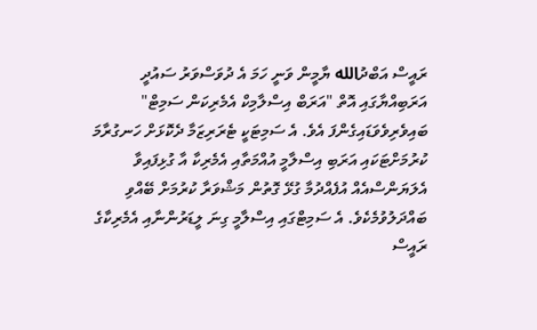ރައީސް އަބްދުالله ޔާމީން ވަނީ ހަމަ އެ ދުވަސްވަރު ސައުދީ އަރަބިއްޔާގައި އޮތް "އަރަބް އިސްލާމިކް އެމެރިކަން ސަމިޓް" ބައިވެރިވެވަޑައިގެންފަ އެވެ. އެ ސަމިޓަކީ ޓެރަރިޒަމާ ދެކޮޅަށް ހަނގުރާމަ ކުރުމަށްޓަކައި އަރަބި އިސްލާމީ އުއްމަތާއި އެމެރިކާ އާ ގުޅިފައިވާ އެލަޔަންސްއެއް އުފެއްދުމާ ގުޅޭ ގޮތުން މަޝްވަރާ ކުރުމަށް ބޭއްވި ބައްދަލުވުމެކެވެ. އެ ސަމިޓްގައި އިސްލާމީ ގިނަ ލީޑަރުންނާއި އެމެރިކާގެ ރައީސް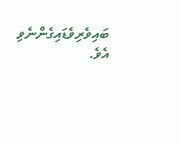ބައިވެރިވެޑައިގެންނެވި އެވެ.